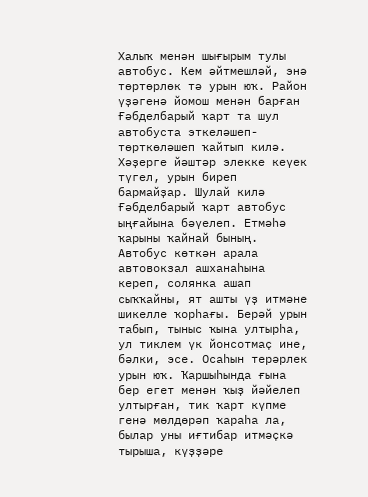Халыҡ менән шығырым тулы автобус. Кем әйтмешләй, энә төртөрлөк тә урын юҡ. Район үҙәгенә йомош менән барған Ғәбделбарый ҡарт та шул автобуста эткеләшеп-төрткөләшеп ҡайтып килә. Хәҙерге йәштәр элекке кеүек түгел, урын биреп бармайҙар. Шулай килә Ғәбделбарый ҡарт автобус ыңғайына бәүелеп. Етмәһә ҡарыны ҡайнай бының. Автобус көткән арала автовокзал ашханаһына кереп, солянка ашап сыҡҡайны, ят ашты үҙ итмәне шикелле ҡорһағы. Берәй урын табып, тыныс ҡына ултырһа, ул тиклем үк йонсотмаҫ ине, бәлки, эсе. Осаһын терәрлек урын юҡ. Ҡаршыһында ғына бер егет менән ҡыҙ йәйелеп ултырған, тик ҡарт күпме генә мөлдөрәп ҡараһа ла, былар уны иғтибар итмәҫкә тырыша, күҙҙәре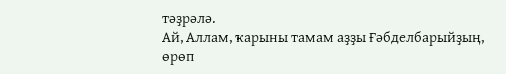тәҙрәлә.
Ай, Аллам, ҡарыны тамам аҙҙы Ғәбделбарыйҙың, өрөп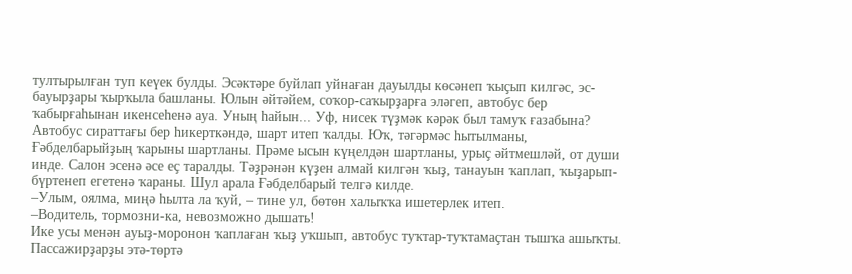тултырылған туп кеүек булды. Эсәктәре буйлап уйнаған дауылды көсәнеп ҡыҫып килгәс, эс-бауырҙары ҡырҡыла башланы. Юлын әйтәйем, соҡор-саҡырҙарға эләгеп, автобус бер ҡабырғаһынан икенсеһенә ауа. Уның һайын... Уф, нисек түҙмәк кәрәк был тамуҡ ғазабына?
Автобус сираттағы бер һикерткәндә, шарт итеп ҡалды. Юҡ, тәгәрмәс һытылманы, Ғәбделбарыйҙың ҡарыны шартланы. Прәме ысын күңелдән шартланы, урыҫ әйтмешләй, от души инде. Салон эсенә әсе еҫ таралды. Тәҙрәнән күҙен алмай килгән ҡыҙ, танауын ҡаплап, ҡыҙарып-бүртенеп егетенә ҡараны. Шул арала Ғәбделбарый телгә килде.
–Улым, оялма, миңә һылта ла ҡуй, – тине ул, бөтөн халыҡҡа ишетерлек итеп.
–Водитель, тормозни-ка, невозможно дышать!
Ике усы менән ауыҙ-моронон ҡаплаған ҡыҙ уҡшып, автобус туҡтар-туҡтамаҫтан тышҡа ашыҡты.
Пассажирҙарҙы этә-төртә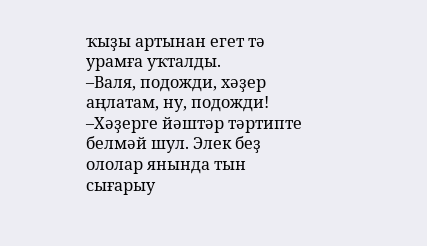ҡыҙы артынан егет тә урамға уҡталды.
–Валя, подожди, хәҙер аңлатам, ну, подожди!
–Хәҙерге йәштәр тәртипте белмәй шул. Элек беҙ ололар янында тын сығарыу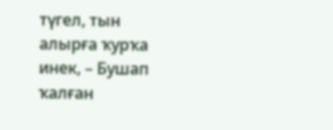түгел, тын алырға ҡурҡа инек, – Бушап ҡалған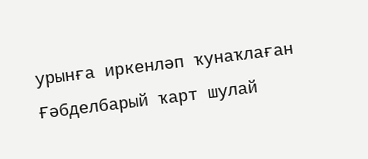урынға иркенләп ҡунаҡлаған Ғәбделбарый ҡарт шулай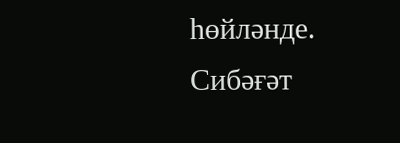һөйләнде.
Сибәғәт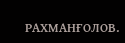РАХМАНҒОЛОВ.